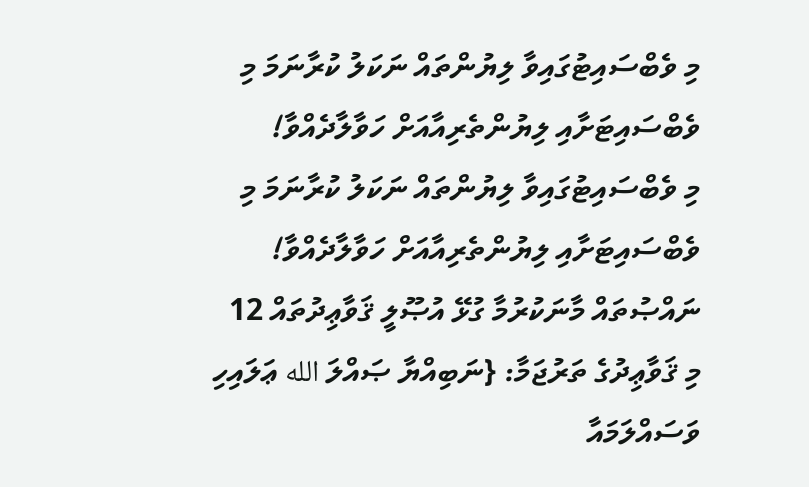މި ވެބްސައިޓުގައިވާ ލިޔުންތައް ނަކަލު ކުރާނަމަ މި ވެބްސައިޓަށާއި ލިޔުންތެރިއާއަށް ހަވާލާދެއްވާ!
މި ވެބްސައިޓުގައިވާ ލިޔުންތައް ނަކަލު ކުރާނަމަ މި ވެބްސައިޓަށާއި ލިޔުންތެރިއާއަށް ހަވާލާދެއްވާ!
ނައްޞުތައް މާނަކުރުމާ ގުޅޭ އުޞޫލީ ޤަވާޢިދުތައް 12
މި ޤަވާޢިދުގެ ތަރުޖަމާ: {ނަބިއްޔާ ޞައްލަ الله ޢަލައިހި ވަސައްލަމައާ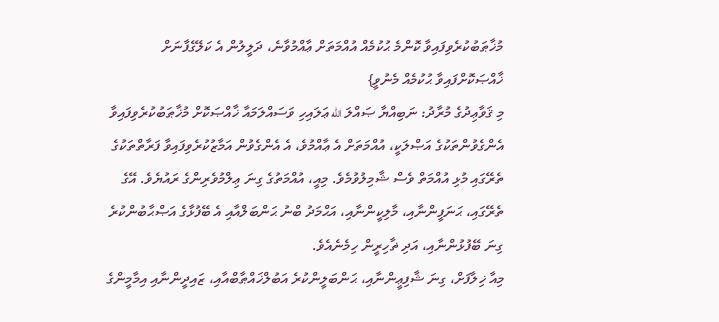މުޚާޠަބުކުރެވިފައިވާ ކޮންމެ ޙުކުމެއް އުއްމަތަށް ޢާއްމުވާނެ، ދަލީލުން އެ ކަލޭގެފާނަށް ޚާއްޞަކޮށްފައިވާ ޙުކުމެއް މެނުވީ}
މި ޤަވާޢިދުގެ މުރާދު: ނަބިއްޔާ ޞައްލަ الله ޢަލައިހި ވަސައްލަމައާ ޚާއްޞަކޮށް މުޚާޠަބުކުރެވިފައިވާ އެންގެވުންތަކުގެ އަޞްލަކީ، އުއްމަތަށް އެ ޢާއްމުވެ، އެ އެންގެވުން އަމާޒުކުރެވިފައިވާ ފަރާތްތަކުގެ ތެރޭގައި މުޅި އުއްމަތް ވެސް ޝާމިލުވުމެވެ. މިއީ، އުއްމަތުގެ ގިނަ ޢިލްމުވެރިންގެ ރައުޔެވެ. އޭގެ ތެރޭގައި، ޙަނަފީންނާއި، މާލިކީންނާއި، އަޙްމަދު ބްނު ޙަންބަލްއާއި އެ ބޭފުޅާގެ އަޞްޙާބުންކުރެ ގިނަ ބޭފުޅުންނާއި، އަދި ޡާހިރީން ހިމެނެއެވެ.
މިއާ ޚިލާފަށް، ގިނަ ޝާފިޢީންނާއި، ޙަންބަލީންކުރެ އަބުލްޚައްޠާބްއާއި، ޒައިދީންނާއި އިމާމީންގެ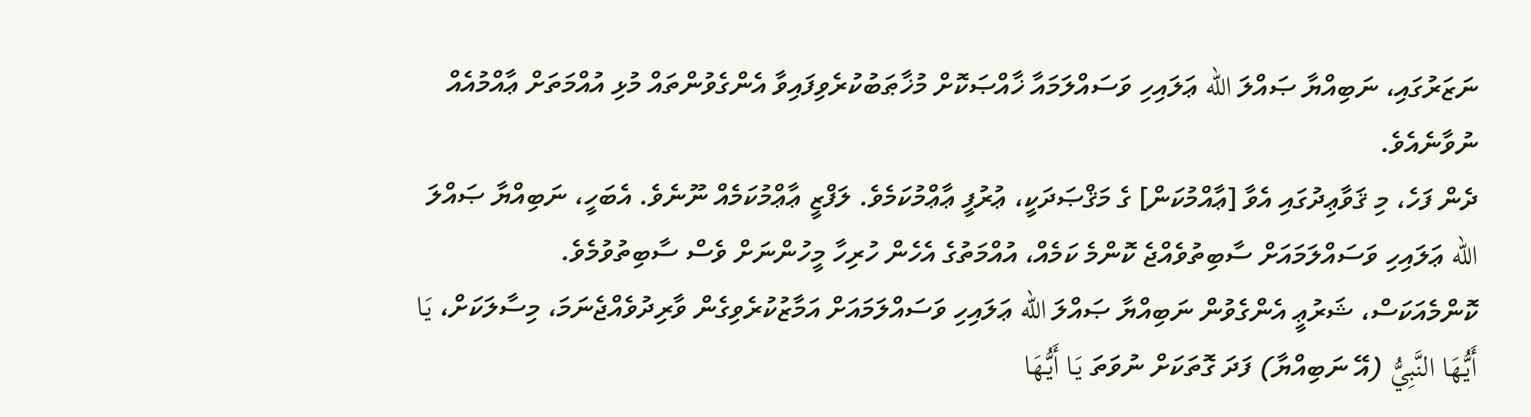ނަޒަރުގައި، ނަބިއްޔާ ޞައްލަ الله ޢަލައިހި ވަސައްލަމައާ ޚާއްޞަކޮށް މުޚާޠަބުކުރެވިފައިވާ އެންގެވުންތައް މުޅި އުއްމަތަށް ޢާއްމުއެއް ނުވާނެއެވެ.
ދެން ފަހެ، މި ޤަވާޢިދުގައި އެވާ [ޢާއްމުކަން] ގެ މަޤްޞަދަކީ، ޢުރުފީ ޢާޢްމުކަމެވެ. ލަފްޒީ ޢާޢްމުކަމެއް ނޫނެވެ. އެބަހީ، ނަބިއްޔާ ޞައްލަ الله ޢަލައިހި ވަސައްލަމައަށް ސާބިތުވެއްޖެ ކޮންމެ ކަމެއް، އުއްމަތުގެ އެހެން ހުރިހާ މީހުންނަށް ވެސް ސާބިތުވުމެވެ.
ކޮންމެއަކަސް، ޝަރުޢީ އެންގެވުން ނަބިއްޔާ ޞައްލަ الله ޢަލައިހި ވަސައްލަމައަށް އަމާޒުކުރެވިގެން ވާރިދުވެއްޖެނަމަ، މިސާލަކަށް، يَـا أَيُّـهَا النَّبِيُّ (އޭ ނަބިއްޔާ) ފަދަ ގޮތަކަށް ނުވަތަ يَـا أَيُّـهَا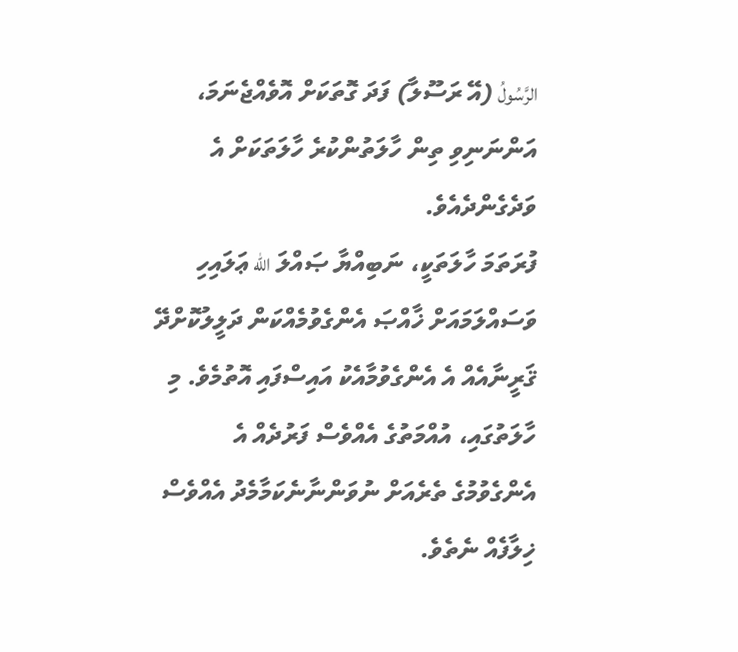الرَّسُولُ (އޭ ރަސޫލާ) ފަދަ ގޮތަކަށް އޮވެއްޖެނަމަ، އަންނަނިވި ތިން ހާލަތުންކުރެ ހާލަތަކަށް އެ ވަދެގެންދެއެވެ.
ފުރަތަމަ ހާލަތަކީ، ނަބިއްޔާ ޞައްލަ الله ޢަލައިހި ވަސައްލަމައަށް ޚާއްޞަ އެންގެވުމެއްކަން ދަލީލުކޮށްދޭ ޤަރީނާއެއް އެ އެންގެވުމާއެކު އައިސްފައި އޮތުމެވެ. މި ހާލަތުގައި، އުއްމަތުގެ އެއްވެސް ފަރުދެއް އެ އެންގެވުމުގެ ތެރެއަށް ނުވަންނާނެކަމާމެދު އެއްވެސް ޚިލާފެއް ނެތެވެ.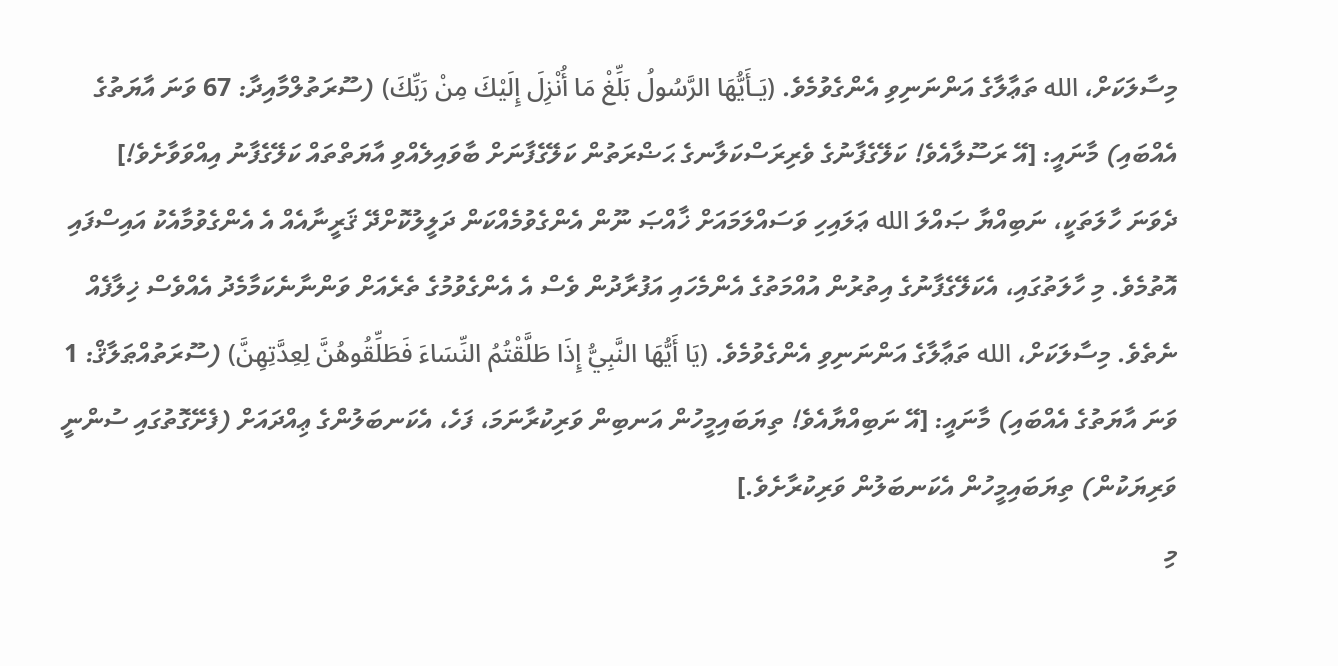މިސާލަކަށް، الله ތަޢާލާގެ އަންނަނިވި އެންގެވުމެވެ. (يَـأَيُّهَا الرَّسُولُ بَلِّغْ مَا أُنْزِلَ إِلَيْكَ مِنْ رَبِّكَ) (ސޫރަތުލްމާއިދާ: 67 ވަނަ އާޔަތުގެ އެއްބައި) މާނައީ: [އޭ ރަސޫލާއެވެ! ކަލޭގެފާނުގެ ވެރިރަސްކަލާނގެ ޙަޟްރަތުން ކަލޭގެފާނަށް ބާވައިލެއްވި އާޔަތްތައް ކަލޭގެފާނު އިއްވަވާށެވެ!]
ދެވަނަ ހާލަތަކީ، ނަބިއްޔާ ޞައްލަ الله ޢަލައިހި ވަސައްލަމައަށް ޚާއްޞަ ނޫން އެންގެވުމެއްކަން ދަލީލުކޮށްދޭ ޤަރީނާއެއް އެ އެންގެވުމާއެކު އައިސްފައި އޮތުމެވެ. މި ހާލަތުގައި، އެކަލޭގެފާނުގެ އިތުރުން އުއްމަތުގެ އެންމެހައި އަފުރާދުން ވެސް އެ އެންގެވުމުގެ ތެރެއަށް ވަންނާނެކަމާމެދު އެއްވެސް ޚިލާފެއް ނެތެވެ. މިސާލަކަށް، الله ތަޢާލާގެ އަންނަނިވި އެންގެވުމެވެ. (يَا أَيُّهَا النَّبِيُّ إِذَا طَلَّقْتُمُ النِّسَاءَ فَطَلِّقُوهُنَّ لِعِدَّتِهِنَّ) (ސޫރަތުއްޠަލާޤް: 1 ވަނަ އާޔަތުގެ އެއްބައި) މާނައީ: [އޭ ނަބިއްޔާއެވެ! ތިޔަބައިމީހުން އަނބިން ވަރިކުރާނަމަ، ފަހެ، އެކަނބަލުންގެ ޢިއްދައަށް (ފެށޭގޮތުގައި ސުންނީ ވަރިޔަކުން) ތިޔަބައިމީހުން އެކަނބަލުން ވަރިކުރާށެވެ.]
މި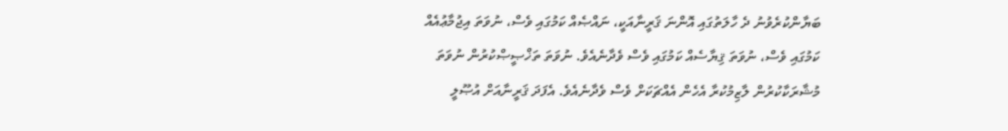ބަޔާންކުރެވުނު ދެ ހާލަތުގައި އޮންނަ ޤަރީނާއަކީ، ނައްޞެއް ކަމުގައި ވެސް، ނުވަތަ އިޖުމާޢުއެއް ކަމުގައި ވެސް، ނުވަތަ ޤިޔާސެއް ކަމުގައި ވެސް ވެދާނެއެވެ. ނުވަތަ ތަޚްޞީޞްކުރުން ނުވަތަ މުޝާރަކާކުރުން ލާޒިމުކުރާ އެހެން އެއްޗަކަށް ވެސް ވެދާނެއެވެ. އެފަދަ ޤަރީނާއަށް އުޞޫލީ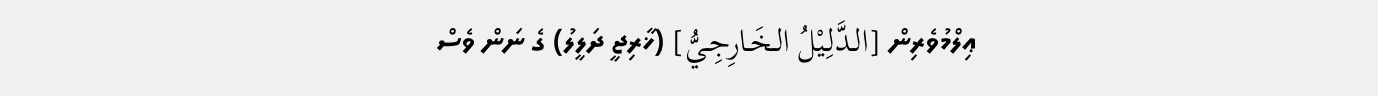ޢިލްމުވެރިން [الـدَّلِـيْلُ الـخَـارِجِـيُّ] (ޚާރިޖީ ދަލީލު) ގެ ނަން ވެސް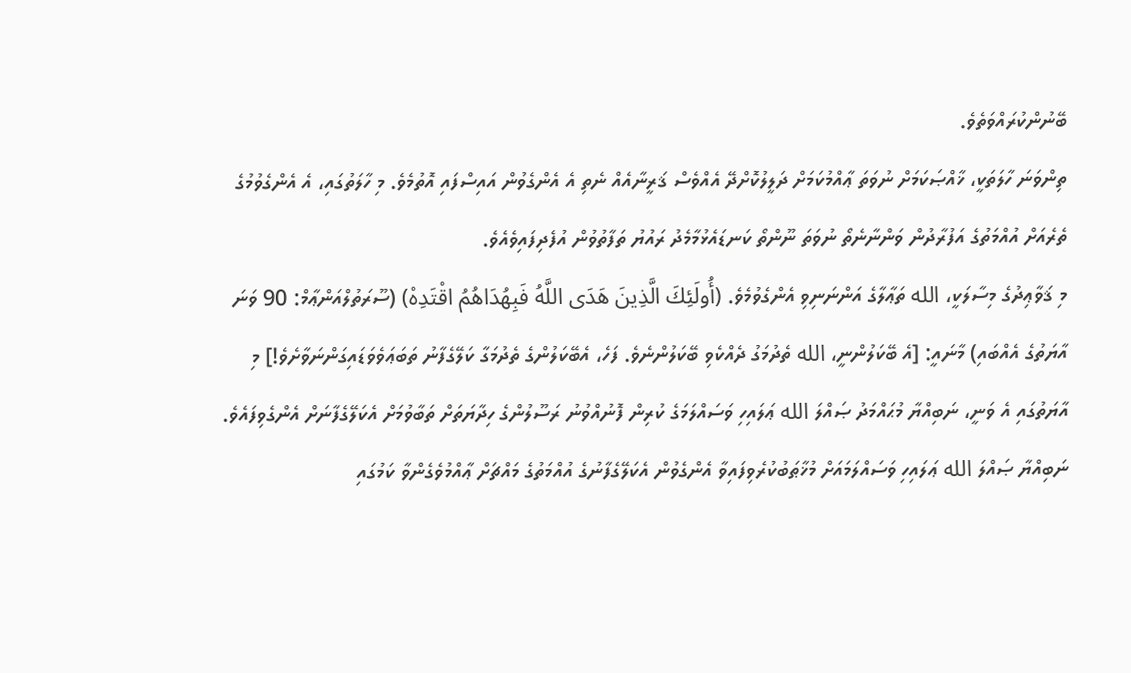ބޭނުންކުރައްވަތެވެ.
ތިންވަނަ ހާލަތަކީ، ޚާއްޞަކަމަށް ނުވަތަ ޢާއްމުކަމަށް ދަލީލުކޮށްދޭ އެއްވެސް ޤަރީނާއެއް ނެތި އެ އެންގެވުން އައިސްފައި އޮތުމެވެ. މި ހާލަތުގައި، އެ އެންގެވުމުގެ ތެރެއަށް އުއްމަތުގެ އަފުރާދުން ވަންނާނެތޯ ނުވަތަ ނޫންތޯ ކަނޑައެޅުމާމެދު ރައުޔު ތަފާތުވުން އުފެދިފައިވެއެވެ.
މި ޤަވާޢިދުގެ މިސާލަކީ، الله ތަޢާލާގެ އަންނަނިވި އެންގެވުމެވެ. (أُولَئِكَ الَّذِينَ هَدَى اللَّهُ فَبِهُدَاهُمُ اقْتَدِهْ) (ސޫރަތުލްއަންޢާމް: 90 ވަނަ އާޔަތުގެ އެއްބައި) މާނައީ: [އެ ބޭކަލުންނީ، الله ތެދުމަގު ދެއްކެވި ބޭކަލުންނެވެ. ފަހެ، އެބޭކަލުންގެ ތެދުމަގާ ކަލޭގެފާނު ތަބަޢަވެވަޑައިގަންނަވާށެވެ!] މި އާޔަތުގައި އެ ވަނީ، ނަބިއްޔާ މުޙައްމަދު ޞައްލަ الله ޢަލައިހި ވަސައްލަމަގެ ކުރިން ފޮނުއްވުނު ރަސޫލުންގެ ހިދާޔަތަށް ތަބާވުމަށް އެކަލޭގެފާނަށް އެންގެވިފައެވެ. ނަބިއްޔާ ޞައްލަ الله ޢަލައިހި ވަސައްލަމައަށް މުޚާޠަބުކުރެވިފައިވާ އެންގެވުން އެކަލޭގެފާނުގެ އުއްމަތުގެ މައްޗަށް ޢާއްމުވެގެންވާ ކަމުގައި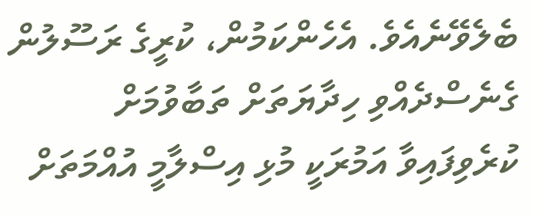ބެލެވޭނެއެވެ. އެހެންކަމުން، ކުރީގެ ރަސޫލުން ގެނެސްދެއްވި ހިދާޔަތަށް ތަބާވުމަށް ކުރެވިފައިވާ އަމުރަކީ މުޅި އިސްލާމީ އުއްމަތަށް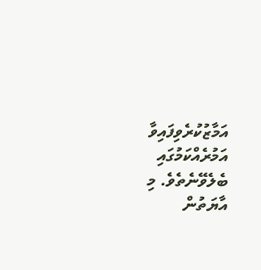އަމާޒުކުރެވިފައިވާ އަމުރެއްކަމުގައި ބެލެވޭނެތެވެ. މި އާޔަތުން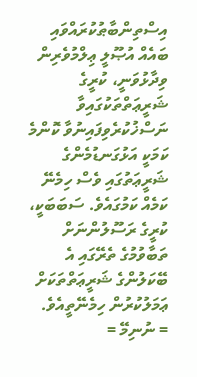އިސްތިންބާޠުކުރައްވައި ބައެއް އުޞޫލީ ޢިލްމުވެރިން ވިދާޅުވަނީ، ކުރީގެ ޝަރީޢަތްތަކުގައިވާ ނަސްޚުކުރެވިފައިނުވާ ކޮންމެ ކަމަކީ އަޅުގަނޑުމެންގެ ޝަރީޢަތުގައި ވެސް ހިމެނޭ ކަމެއް ކަމުގައެވެ. ސަބަބަކީ، ކުރީގެ ރަސޫލުންނަށް ތަބާވުމުގެ ތެރޭގައި އެ ބޭކަލުންގެ ޝަރީޢަތްތަކަށް ޢަމަލުކުރުން ހިމެނޭތީއެވެ.
= ނުނިމޭ =